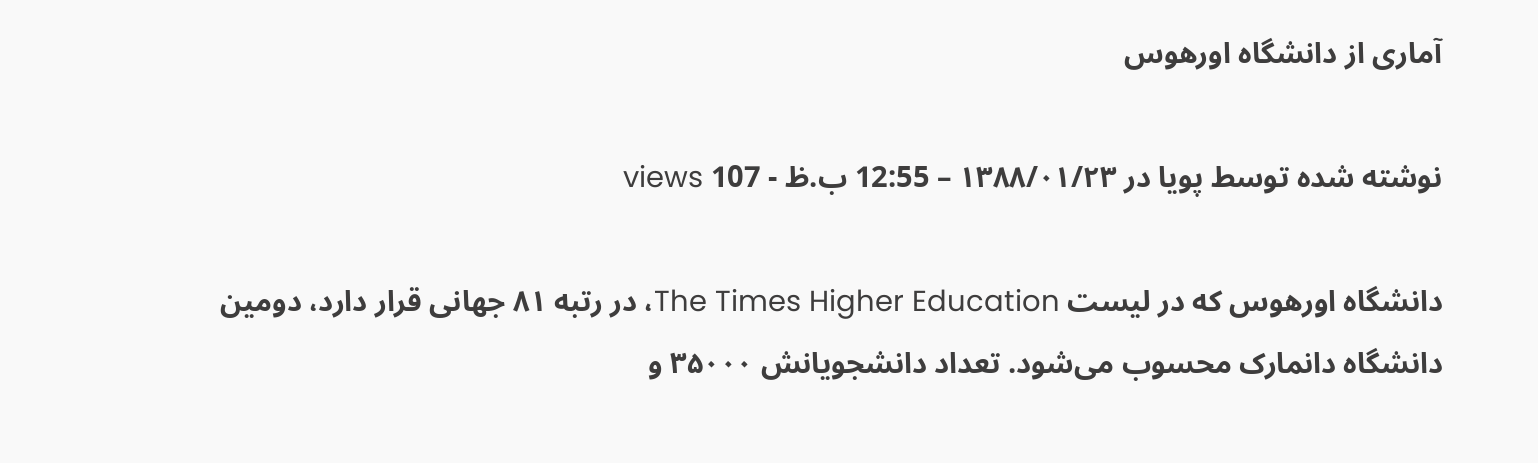آماری از دانشگاه اورهوس

نوشته شده توسط پویا در ۱۳۸۸/۰۱/۲۳ – 12:55 ب.ظ - 107 views

دانشگاه اورهوس که در لیست The Times Higher Education، در رتبه ۸۱ جهانی قرار دارد، دومین دانشگاه دانمارک محسوب می‌شود. تعداد دانشجویانش ۳۵۰۰۰ و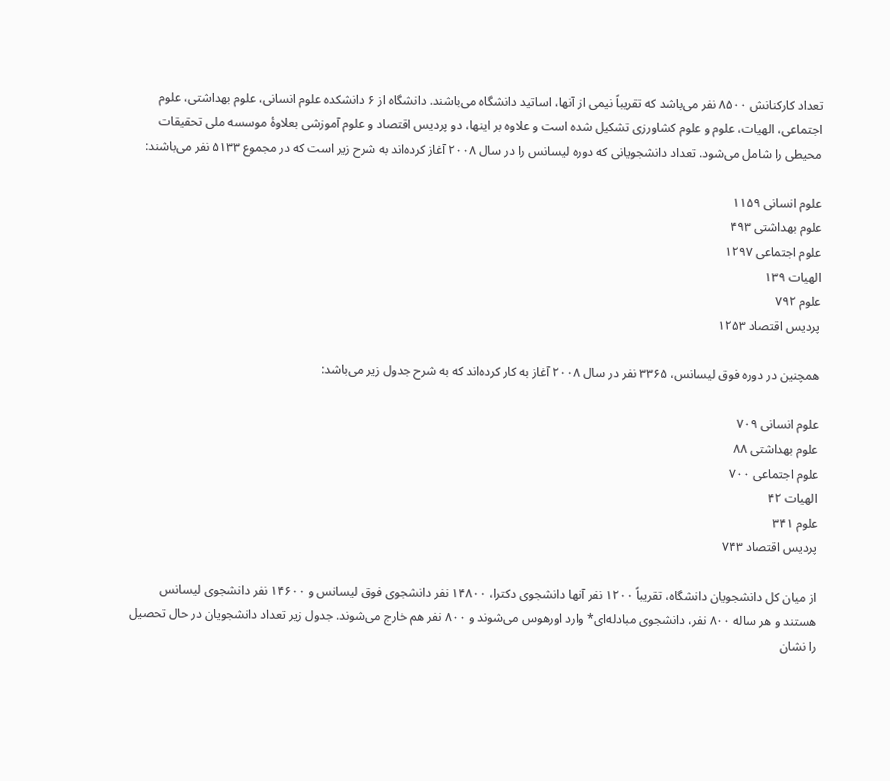تعداد کارکنانش ۸۵۰۰ نفر می‌باشد که تقریباً نیمی از آنها، اساتید دانشگاه می‌باشند. دانشگاه از ۶ دانشکده علوم انسانی، علوم بهداشتی، علوم اجتماعی، الهیات، علوم و علوم کشاورزی تشکیل شده است و علاوه بر اینها، دو پردیس اقتصاد و علوم آموزشی بعلاوۀ موسسه ملی تحقیقات محیطی را شامل می‌شود. تعداد دانشجویانی که دوره لیسانس را در سال ۲۰۰۸ آغاز کرده‌اند به شرح زیر است که در مجموع ۵۱۳۳ نفر می‌باشند:

علوم انسانی ۱۱۵۹
علوم بهداشتی ۴۹۳
علوم اجتماعی ۱۲۹۷
الهیات ۱۳۹
علوم ۷۹۲
پردیس اقتصاد ۱۲۵۳

همچنین در دوره فوق لیسانس، ۳۳۶۵ نفر در سال ۲۰۰۸ آغاز به کار کرده‌اند که به شرح جدول زیر می‌باشد:

علوم انسانی ۷۰۹
علوم بهداشتی ۸۸
علوم اجتماعی ۷۰۰
الهیات ۴۲
علوم ۳۴۱
پردیس اقتصاد ۷۴۳

از میان کل دانشجویان دانشگاه، تقریباً ۱۲۰۰ نفر آنها دانشجوی دکترا، ۱۴۸۰۰ نفر دانشجوی فوق لیسانس و ۱۴۶۰۰ نفر دانشجوی لیسانس هستند و هر ساله ۸۰۰ نفر، دانشجوی مبادله‌ای* وارد اورهوس می‌شوند و ۸۰۰ نفر هم خارج می‌شوند. جدول زیر تعداد دانشجویان در حال تحصیل را نشان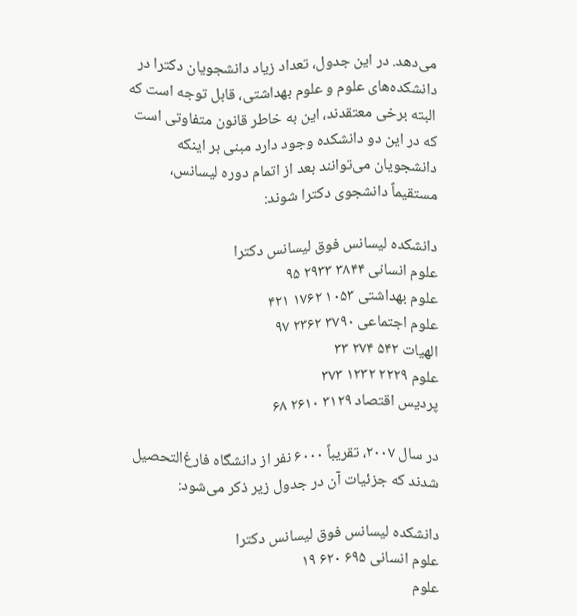می‌دهد. در این جدول، تعداد زیاد دانشجویان دکترا در دانشکده‌های علوم و علوم بهداشتی، قابل توجه است که البته برخی معتقدند، این به خاطر قانون متفاوتی است که در این دو دانشکده وجود دارد مبنی بر اینکه دانشجویان می‌توانند بعد از اتمام دوره لیسانس، مستقیماً دانشجوی دکترا شوند:

دانشکده لیسانس فوق لیسانس دکترا
علوم انسانی ۳۸۴۴ ۲۹۳۳ ۹۵
علوم بهداشتی ۱۰۵۳ ۱۷۶۲ ۴۲۱
علوم اجتماعی ۳۷۹۰ ۲۳۶۲ ۹۷
الهیات ۵۴۲ ۲۷۴ ۳۳
علوم ۲۲۲۹ ۱۲۳۲ ۳۷۳
پردیس اقتصاد ۳۱۲۹ ۲۶۱۰ ۶۸

در سال ۲۰۰۷، تقریباً ۶۰۰۰ نفر از دانشگاه فارغ‌التحصیل شدند که جزئیات آن در جدول زیر ذکر می‌شود:

دانشکده لیسانس فوق لیسانس دکترا
علوم انسانی ۶۹۵ ۶۲۰ ۱۹
علوم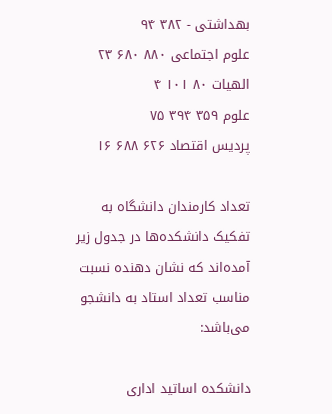بهداشتی - ۳۸۲ ۹۴
علوم اجتماعی ۸۸۰ ۶۸۰ ۲۳
الهیات ۸۰ ۱۰۱ ۴
علوم ۳۵۹ ۳۹۴ ۷۵
پردیس اقتصاد ۶۲۶ ۶۸۸ ۱۶

تعداد کارمندان دانشگاه به تفکیک دانشکده‌ها در جدول زیر آمده‌اند که نشان دهنده نسبت مناسب تعداد استاد به دانشجو می‌باشد:

دانشکده اساتید اداری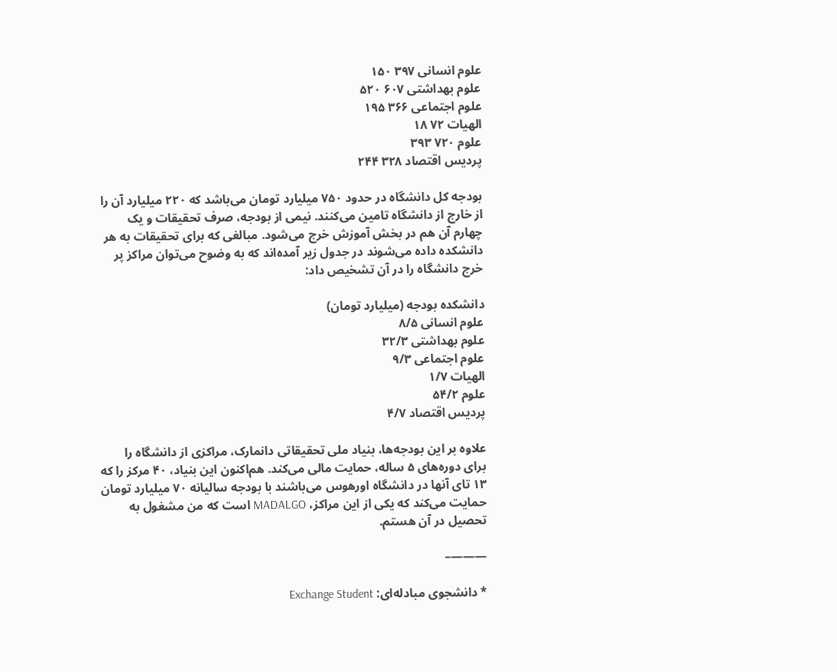علوم انسانی ۳۹۷ ۱۵۰
علوم بهداشتی ۶۰۷ ۵۲۰
علوم اجتماعی ۳۶۶ ۱۹۵
الهیات ۷۲ ۱۸
علوم ۷۲۰ ۳۹۳
پردیس اقتصاد ۳۲۸ ۲۴۴

بودجه کل دانشگاه در حدود ۷۵۰ میلیارد تومان می‌باشد که ۲۲۰ میلیارد آن را از خارج از دانشگاه تامین می‌کنند. نیمی از بودجه، صرف تحقیقات و یک چهارم آن هم در بخش آموزش خرج می‌شود. مبالغی که برای تحقیقات به هر دانشکده داده می‌شوند در جدول زیر آمده‌اند که به وضوح می‌توان مراکز پر خرج دانشگاه را در آن تشخیص داد:

دانشکده بودجه (میلیارد تومان)
علوم انسانی ۸/۵
علوم بهداشتی ۳۲/۳
علوم اجتماعی ۹/۳
الهیات ۱/۷
علوم ۵۴/۲
پردیس اقتصاد ۴/۷

علاوه بر این بودجه‌ها، بنیاد ملی تحقیقاتی دانمارک، مراکزی از دانشگاه را برای دوره‌های ۵ ساله، حمایت مالی می‌کند. هم‌اکنون این بنیاد، ۴۰ مرکز را که ۱۳ تای آنها در دانشگاه اورهوس می‌باشند با بودجه سالیانه ۷۰ میلیارد تومان حمایت می‌کند که یکی از این مراکز، MADALGO است که من مشغول به تحصیل در آن هستم.

———–

* دانشجوی مبادله‌ای: Exchange Student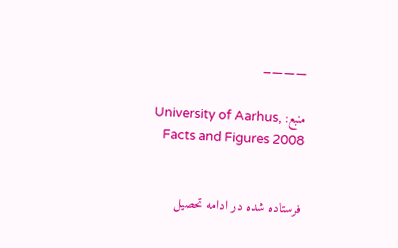———–

منبع: University of Aarhus, Facts and Figures 2008


فرستاده شده در ادامه تحصيل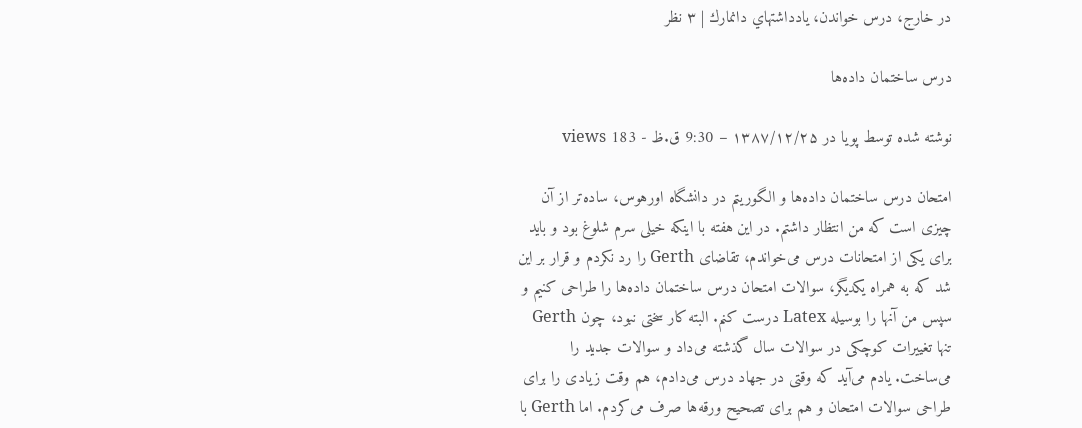در خارج، درس خواندن، يادداشتهاي دانمارك | ۳ نظر

درس ساختمان داده‌ها

نوشته شده توسط پویا در ۱۳۸۷/۱۲/۲۵ – 9:30 ق.ظ - 183 views

امتحان درس ساختمان داده‌ها و الگوریتم در دانشگاه اورهوس، ساده‌تر از آن چیزی است که من انتظار داشتم. در این هفته با اینکه خیلی سرم شلوغ بود و باید برای یکی از امتحانات درس می‌خواندم، تقاضای Gerth را رد نکردم و قرار بر این شد که به همراه یکدیگر، سوالات امتحان درس ساختمان داده‌ها را طراحی کنیم و سپس من آنها را بوسیله Latex درست کنم. البته کار سختی نبود، چون Gerth تنها تغییرات کوچکی در سوالات سال گذشته می‌داد و سوالات جدید را می‌ساخت. یادم می‌آید که وقتی در جهاد درس می‌دادم، هم وقت زیادی را برای طراحی سوالات امتحان و هم برای تصحیح ورقه‌ها صرف می‌کردم. اما Gerth با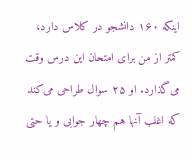اینکه ۱۶۰ دانشجو در کلاس دارد، کمتر از من برای امتحان این درس وقت می‌گذارد. او ۲۵ سوال طراحی می‌کند که اغلب آنها هم چهار جوابی و یا حتی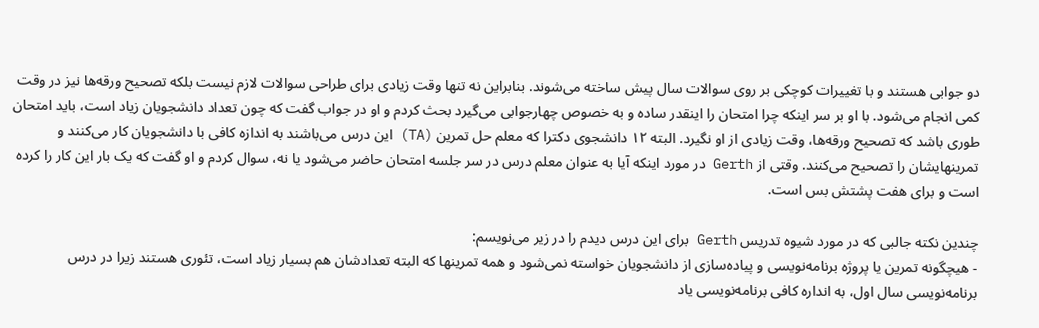دو جوابی هستند و با تغییرات کوچکی بر روی سوالات سال پیش ساخته می‌شوند. بنابراین نه تنها وقت زیادی برای طراحی سوالات لازم نیست بلکه تصحیح ورقه‌ها نیز در وقت کمی انجام می‌شود. با او بر سر اینکه چرا امتحان را اینقدر ساده و به خصوص چهارجوابی می‌گیرد بحث کردم و او در جواب گفت که چون تعداد دانشجویان زیاد است، باید امتحان طوری باشد که تصحیح ورقه‌ها، وقت زیادی از او نگیرد. البته ۱۲ دانشجوی دکترا که معلم حل تمرین (TA) این درس می‌باشند به اندازه کافی با دانشجویان کار می‌کنند و تمرینهایشان را تصحیح می‌کنند. وقتی از Gerth در مورد اینکه آیا به عنوان معلم درس در سر جلسه امتحان حاضر می‌شود یا نه، سوال کردم و او گفت که یک بار این کار را کرده است و برای هفت پشتش بس است.

چندین نکته جالبی که در مورد شیوه تدریس Gerth برای این درس دیدم را در زیر می‌نویسم:
- هیچگونه تمرین یا پروژه برنامه‌نویسی و پیاده‌سازی از دانشجویان خواسته نمی‌شود و همه تمرینها که البته تعدادشان هم بسیار زیاد است، تئوری هستند زیرا در درس برنامه‌نویسی سال اول، به انداره کافی برنامه‌نویسی یاد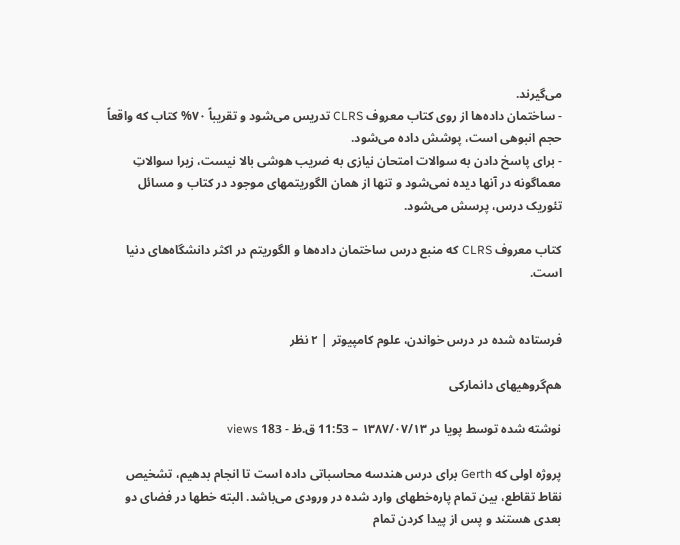می‌گیرند.
- ساختمان داده‌ها از روی کتاب معروف CLRS تدریس می‌شود و تقریباً ۷۰% کتاب که واقعاً حجم انبوهی است، پوشش داده می‌شود.
- برای پاسخ دادن به سوالات امتحان نیازی به ضریب هوشی بالا نیست، زیرا سوالاتِ معماگونه در آنها دیده نمی‌شود و تنها از همان الگوریتمهای موجود در کتاب و مسائل تئوریک درس، پرسش می‌شود.

کتاب معروف CLRS که منبع درس ساختمان داده‌ها و الگوریتم در اکثر دانشگاه‌های دنیا است.


فرستاده شده در درس خواندن، علوم کامپیوتر | ۲ نظر

هم‌گروهیهای دانمارکی

نوشته شده توسط پویا در ۱۳۸۷/۰۷/۱۳ – 11:53 ق.ظ - 183 views

پروژه‌ اولی که Gerth برای درس هندسه محاسباتی داده است تا انجام بدهیم، تشخیص نقاط تقاطع، بین تمام پاره‌خطهای وارد شده در ورودی می‌باشد. البته خطها در فضای دو بعدی هستند و پس از پیدا کردن تمام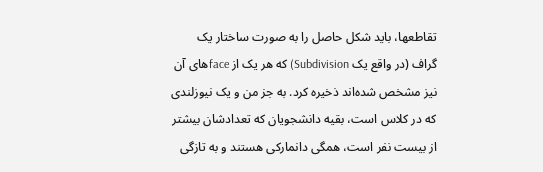تقاطعها، باید شکل حاصل را به صورت ساختار یک گراف (در واقع یک Subdivision) که هر یک از faceهای آن نیز مشخص شده‌اند ذخیره کرد. به جز من و یک نیوزلندی که در کلاس است، بقیه دانشجویان که تعدادشان بیشتر از بیست نفر است، همگی دانمارکی هستند و به تازگی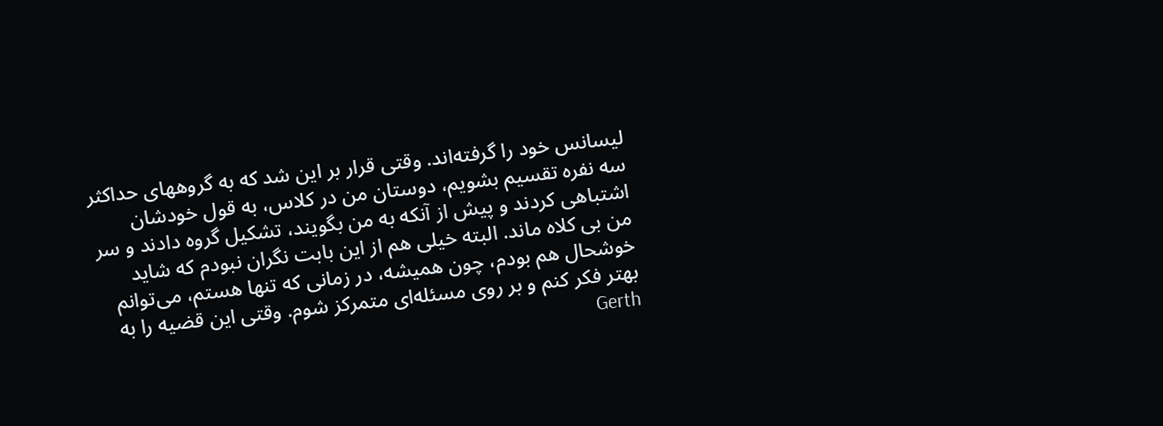لیسانس خود را گرفته‌اند. وقتی قرار بر این شد که به گروههای حداکثر سه نفره تقسیم بشویم، دوستان من در کلاس، به قول خودشان اشتباهی کردند و پیش از آنکه به من بگویند، تشکیل گروه دادند و سر من بی کلاه ماند. البته خیلی هم از این بابت نگران نبودم که شاید خوشحال هم بودم، چون همیشه، در زمانی که تنها هستم، می‌توانم بهتر فکر کنم و بر روی مسئله‌ای متمرکز شوم. وقتی این قضیه را به Gerth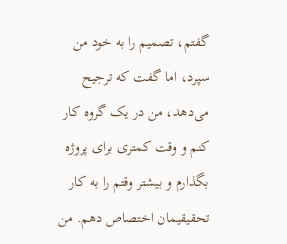گفتم، تصمیم را به خود من سپرد، اما گفت که ترجیح می‌دهد، من در یک گروه کار کنم و وقت کمتری برای پروژه بگذارم و بیشتر وقتم را به کار تحقیقیمان اختصاص دهم. من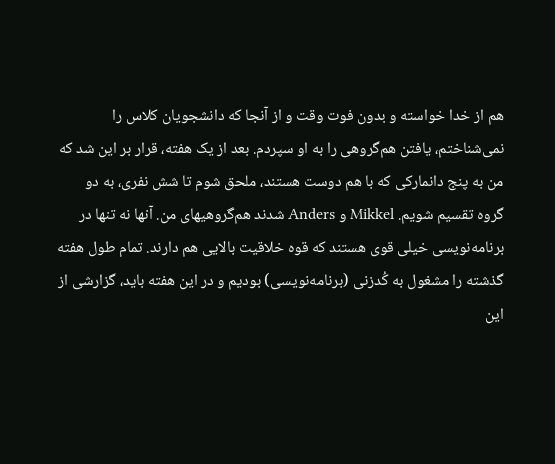هم از خدا خواسته و بدون فوت وقت و از آنجا که دانشجویان کلاس را نمی‌شناختم، یافتن هم‌گروهی را به او سپردم. بعد از یک هفته، قرار بر این شد که من به پنج دانمارکی که با هم دوست هستند، ملحق شوم تا شش نفری، به دو گروه تقسیم شویم. Mikkel و Anders شدند هم‌گروهیهای من. آنها نه تنها در برنامه‌نویسی خیلی قوی هستند که قوه خلاقیت بالایی هم دارند. تمام طول هفته گذشته را مشغول به کُدزنی (برنامه‌نویسی) بودیم و در این هفته باید، گزارشی از این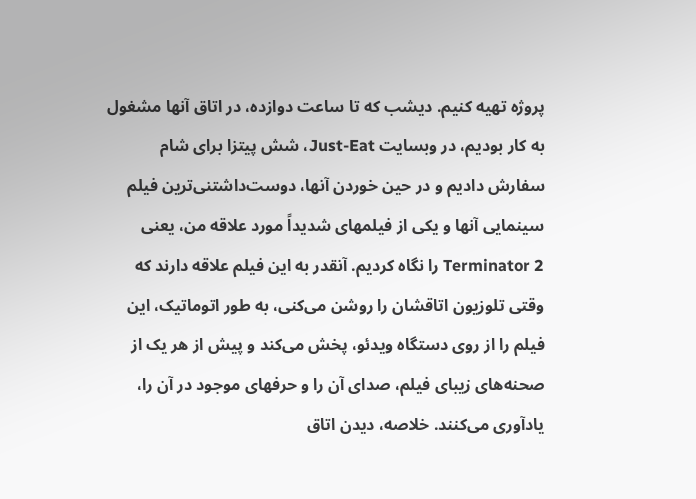پروژه تهیه کنیم. دیشب که تا ساعت دوازده، در اتاق آنها مشغول به کار بودیم، در وبسایت Just-Eat، شش پیتزا برای شام سفارش دادیم و در حین خوردن آنها، دوست‌داشتنی‌ترین فیلم سینمایی آنها و یکی از فیلمهای شدیداً مورد علاقه من، یعنی Terminator 2 را نگاه کردیم. آنقدر به این فیلم علاقه دارند که وقتی تلوزیون اتاقشان را روشن می‌کنی، به طور اتوماتیک، این فیلم را از روی دستگاه ویدئو، پخش می‌کند و پیش از هر یک از صحنه‌های زیبای فیلم، صدای آن را و حرفهای موجود در آن را، یادآوری می‌کنند. خلاصه، دیدن اتاق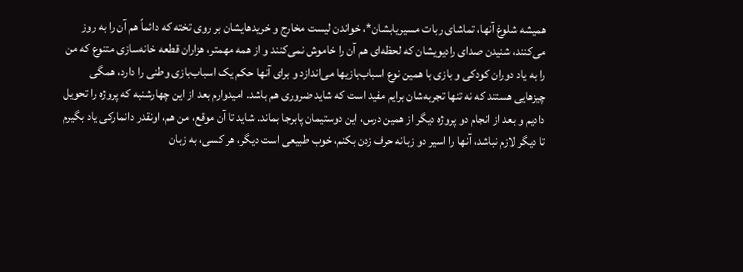همیشه شلوغ آنها، تماشای ربات مسیریابشان*، خواندن لیست مخارج و خریدهایشان بر روی تخته که دائماً هم آن را به روز می‌کنند، شنیدن صدای رادیویشان که لحظه‌ای هم آن را خاموش نمی‌کنند و از همه مهمتر، هزاران قطعه خانه‌سازی متنوع که من را به یاد دوران کودکی و بازی با همین نوع اسباب‌بازیها می‌اندازد و برای آنها حکم یک اسباب‌بازی وطنی را دارد، همگی چیزهایی هستند که نه تنها تجربه‌شان برایم مفید است که شاید ضروری هم باشد. امیدوارم بعد از این چهارشنبه که پروژه را تحویل دادیم و بعد از انجام دو پروژه دیگر از همین درس، این دوستیمان پابرجا بماند. شاید تا آن موقع، من هم، اونقدر دانمارکی یاد بگیرم تا دیگر لازم نباشد، آنها را اسیر دو زبانه حرف زدن بکنم، خوب طبیعی است دیگر، هر کسی، به زبان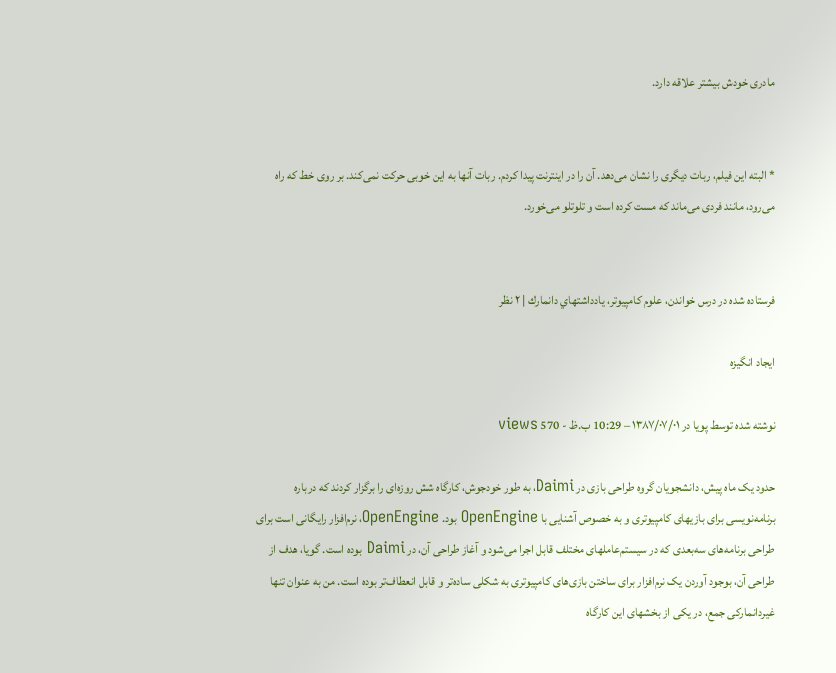مادری خودش بیشتر علاقه دارد.


* البته این فیلم، ربات دیگری را نشان می‌دهد. آن را در اینترنت پیدا کردم. ربات آنها به این خوبی حرکت نمی‌کند. بر روی خط که راه می‌رود،‌ مانند فردی می‌ماند که مست کرده است و تلوتلو می‌خورد.


فرستاده شده در درس خواندن، علوم کامپیوتر، يادداشتهاي دانمارك | ۲ نظر

ایجاد انگیزه

نوشته شده توسط پویا در ۱۳۸۷/۰۷/۰۱ – 10:29 ب.ظ - 570 views

حدود یک ماه پیش، دانشجویان گروه طراحی بازی در Daimi، به طور خودجوش، کارگاه شش روزه‌ای را برگزار کردند که درباره برنامه‌نویسی برای بازیهای کامپیوتری و به خصوص آشنایی با OpenEngine بود. OpenEngine، نرم‌افزار رایگانی است برای طراحی برنامه‌های سه‌بعدی که در سیستم‌عاملهای مختلف قابل اجرا می‌شود و آغاز طراحی آن،‌ در Daimi بوده است. گویا، هدف از طراحی آن، بوجود آوردن یک نرم‌افزار برای ساختن بازی‌های کامپیوتری به شکلی ساده‌تر و قابل انعطاف‌تر بوده است. من به عنوان تنها غیردانمارکی جمع، در یکی از بخشهای این کارگاه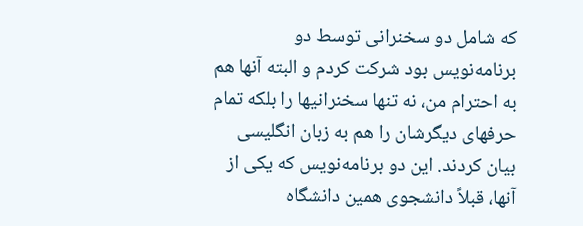که شامل دو سخنرانی توسط دو برنامه‌نویس بود شرکت کردم و البته آنها هم به احترام من، نه تنها سخنرانیها را بلکه تمام حرفهای دیگرشان را هم به زبان انگلیسی بیان کردند. این دو برنامه‌نویس که یکی از آنها، قبلاً دانشجوی همین دانشگاه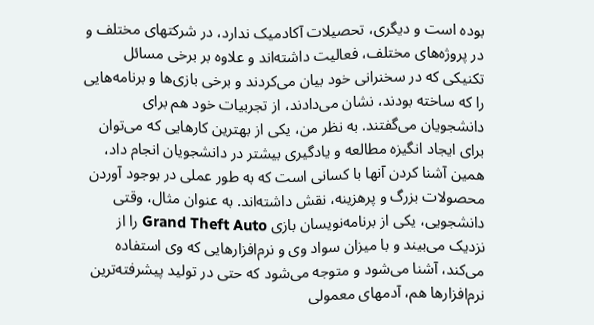بوده است و دیگری، تحصیلات آکادمیک ندارد، در شرکتهای مختلف و در پروژه‌های مختلف، فعالیت داشته‌اند و علاوه بر برخی مسائل تکنیکی که در سخنرانی خود بیان می‌کردند و برخی بازی‌ها و برنامه‌هایی را که ساخته بودند، نشان می‌دادند، از تجربیات خود هم برای دانشجویان می‌گفتند. به نظر من، یکی از بهترین کارهایی که می‌توان برای ایجاد انگیزه مطالعه و یادگیری بیشتر در دانشجویان انجام داد، همین آشنا کردن آنها با کسانی است که به طور عملی در بوجود آوردن محصولات بزرگ و پرهزینه، نقش داشته‌اند. به عنوان مثال، وقتی دانشجویی، یکی از برنامه‌نویسان بازی Grand Theft Auto را از نزدیک می‌بیند و با میزان سواد وی و نرم‌افزارهایی که وی استفاده می‌کند، آشنا می‌شود و متوجه می‌شود که حتی در تولید پیشرفته‌ترین نرم‌افزارها هم، آدمهای معمولی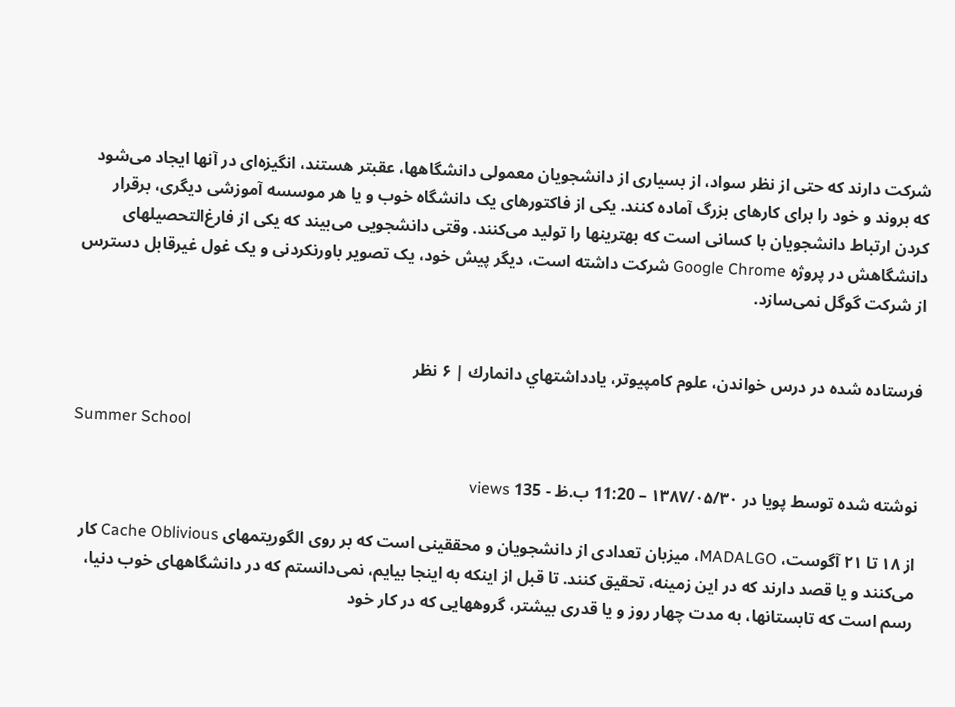شرکت دارند که حتی از نظر سواد، از بسیاری از دانشجویان معمولی دانشگاهها، عقبتر هستند، انگیزه‌ای در آنها ایجاد می‌شود که بروند و خود را برای کارهای بزرگ آماده کنند. یکی از فاکتورهای یک دانشگاه خوب و یا هر موسسه آموزشی دیگری، برقرار کردن ارتباط دانشجویان با کسانی است که بهترینها را تولید می‌کنند. وقتی دانشجویی می‌بیند که یکی از فارغ‌التحصیلهای دانشگاهش در پروژه Google Chrome شرکت داشته است، دیگر پیش خود، یک تصویر باورنکردنی و یک غول غیرقابل دسترس از شرکت گوگل نمی‌سازد.


فرستاده شده در درس خواندن، علوم کامپیوتر، يادداشتهاي دانمارك | ۶ نظر

Summer School

نوشته شده توسط پویا در ۱۳۸۷/۰۵/۳۰ – 11:20 ب.ظ - 135 views

از ۱۸ تا ۲۱ آگوست، MADALGO، میزبان تعدادی از دانشجویان و محققینی است که بر روی الگوریتمهای Cache Oblivious کار می‌کنند و یا قصد دارند که در این زمینه، تحقیق کنند. تا قبل از اینکه به اینجا بیایم، نمی‌دانستم که در دانشگاههای خوب دنیا، رسم است که تابستانها، به مدت چهار روز و یا قدری بیشتر، گروههایی که در کار خود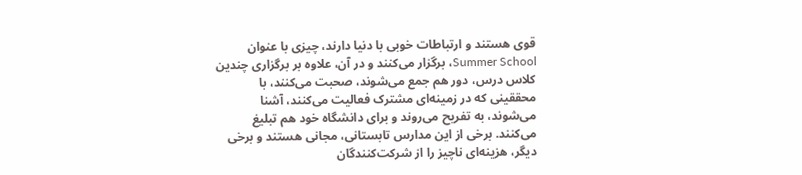قوی هستند و ارتباطات خوبی با دنیا دارند، چیزی با عنوان Summer School، برگزار می‌کنند و در آن، علاوه بر برگزاری چندین کلاس درس، دور هم جمع می‌شوند، صحبت می‌کنند، با محققینی که در زمینه‌ای مشترک فعالیت می‌کنند، آشنا می‌شوند، به تفریح می‌روند و برای دانشگاه خود هم تبلیغ می‌کنند. برخی از این مدارس تابستانی، مجانی هستند و برخی دیگر، هزینه‌ای ناچیز را از شرکت‌کنندگان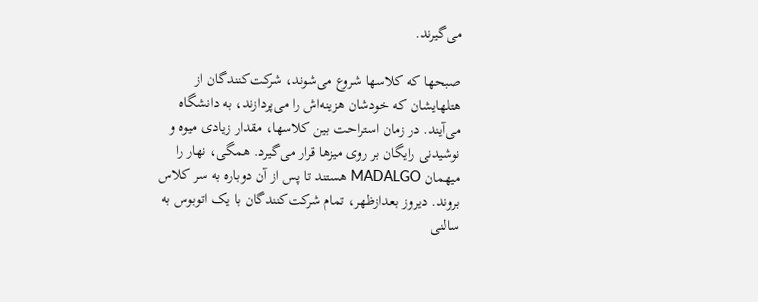می‌گیرند.

صبحها که کلاسها شروع می‌شوند، شرکت‌کنندگان از هتلهایشان که خودشان هزینه‌اش را می‌پردازند، به دانشگاه می‌آیند. در زمان استراحت بین کلاسها، مقدار زیادی میوه و نوشیدنی رایگان بر روی میزها قرار می‌گیرد. همگی، نهار را میهمان MADALGO هستند تا پس از آن دوباره به سر کلاس بروند. دیروز بعدازظهر، تمام شرکت‌کنندگان با یک اتوبوس به سالنی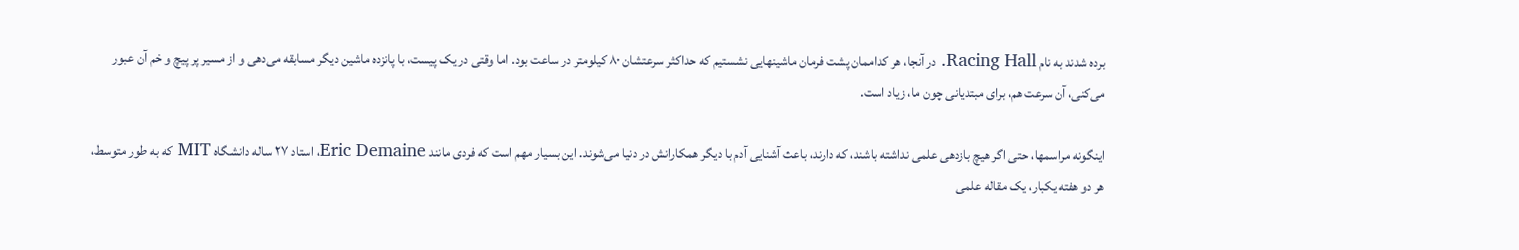برده شدند به نام Racing Hall. در آنجا، هر کداممان پشت فرمان ماشینهایی نشستیم که حداکثر سرعتشان ۸۰ کیلومتر در ساعت بود. اما وقتی در یک پیست، با پانزده ماشین دیگر مسابقه می‌دهی و از مسیر پر پیچ و خم آن عبور می‌کنی، آن سرعت هم، برای مبتدیانی چون ما، زیاد است.

اینگونه مراسمها، حتی اگر هیچ بازدهی علمی نداشته باشند، که دارند، باعث آشنایی آدم با دیگر همکارانش در دنیا می‌شوند. این بسیار مهم است که فردی مانند Eric Demaine، استاد ۲۷ ساله دانشگاه MIT که به طور متوسط، هر دو هفته یکبار، یک مقاله علمی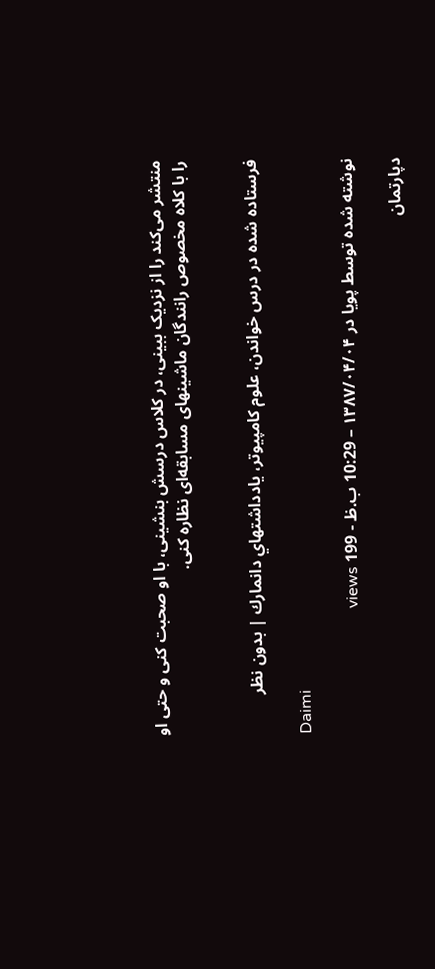منتشر می‌کند را از نزدیک ببینی، در کلاس درسش بنشینی، با او صحبت کنی و حتی او را با کلاه مخصوص رانندگان ماشینهای مسابقه‌ای نظاره کنی.


فرستاده شده در درس خواندن، علوم کامپیوتر، يادداشتهاي دانمارك | بدون نظر

Daimi

نوشته شده توسط پویا در ۱۳۸۷/۰۴/۰۴ – 10:29 ب.ظ - 199 views

دپارتمان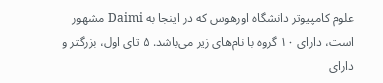علوم کامپیوتر دانشگاه اورهوس که در اینجا به Daimi مشهور است، دارای ۱۰ گروه با نام‌های زیر می‌باشد. ۵ تای اول، بزرگتر و دارای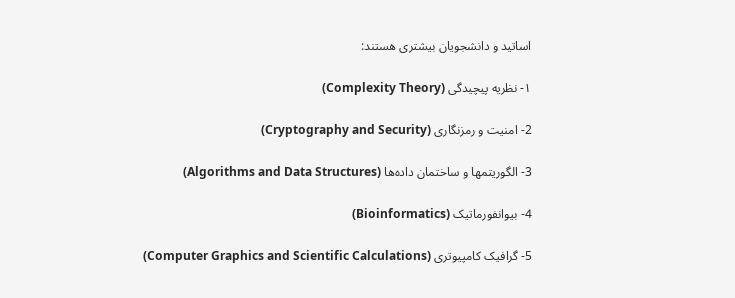اساتید و دانشجویان بیشتری هستند:

۱- نظریه پیچیدگی (Complexity Theory)

2- امنیت و رمزنگاری (Cryptography and Security)

3- الگوریتمها و ساختمان داده‌ها (Algorithms and Data Structures)

4- بیوانفورماتیک (Bioinformatics)

5- گرافیک کامپیوتری (Computer Graphics and Scientific Calculations)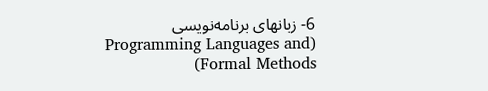6- زبانهای برنامه‌نویسی (Programming Languages and Formal Methods)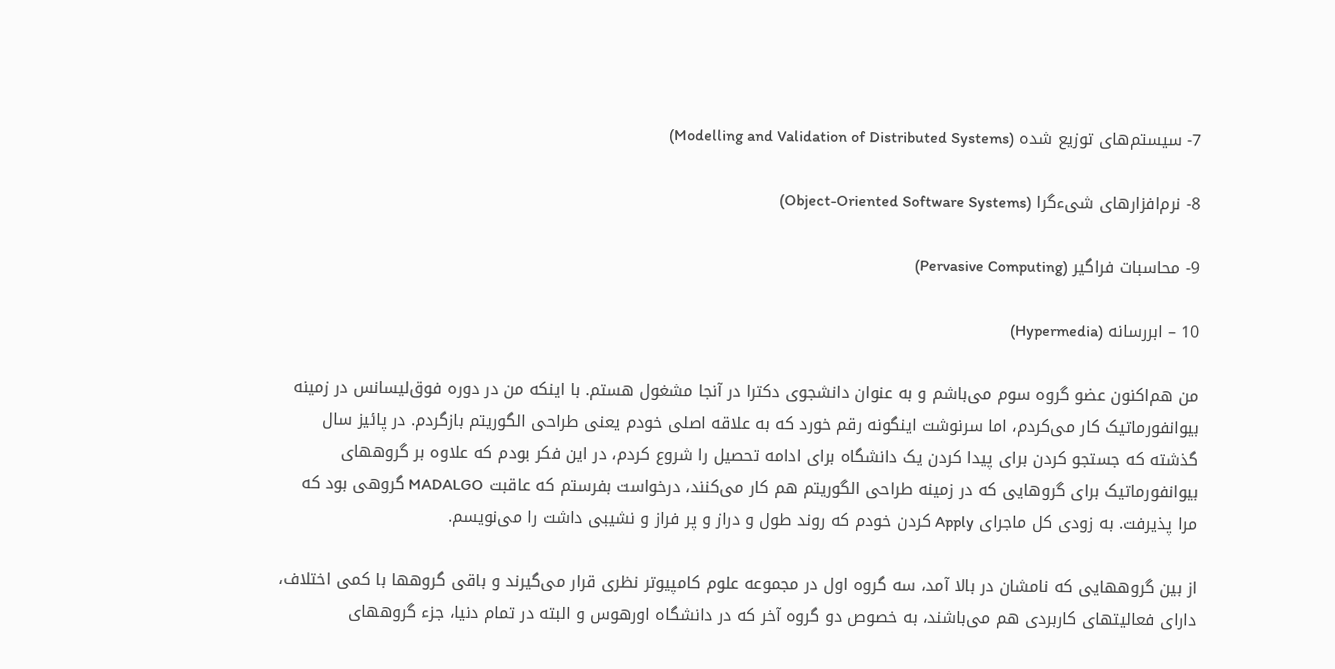7- سیستم‌های توزیع شده (Modelling and Validation of Distributed Systems)

8- نرم‌افزارهای شیءگرا (Object-Oriented Software Systems)

9- محاسبات فراگیر (Pervasive Computing)

10 – ابررسانه (Hypermedia)

من هم‌اکنون عضو گروه سوم می‌باشم و به عنوان دانشجوی دکترا در آنجا مشغول هستم. با اینکه من در دوره فوق‌لیسانس در زمینه بیوانفورماتیک کار می‌کردم، اما سرنوشت اینگونه رقم خورد که به علاقه اصلی خودم یعنی طراحی الگوریتم بازگردم. در پائیز سال گذشته که جستجو کردن برای پیدا کردن یک دانشگاه برای ادامه تحصیل را شروع کردم، در این فکر بودم که علاوه بر گروههای بیوانفورماتیک برای گروهایی که در زمینه طراحی الگوریتم هم کار می‌کنند، درخواست بفرستم که عاقبت MADALGO گروهی بود که مرا پذیرفت. به زودی کل ماجرای Apply کردن خودم که روند طول و دراز و پر فراز و نشیبی داشت را می‌نویسم.

از بین گروههایی که نامشان در بالا آمد، سه گروه اول در مجموعه علوم کامپیوتر نظری قرار می‌گیرند و باقی گروهها با کمی اختلاف، دارای فعالیتهای کاربردی هم می‌باشند، به خصوص دو گروه آخر که در دانشگاه اورهوس و البته در تمام دنیا، جزء گروههای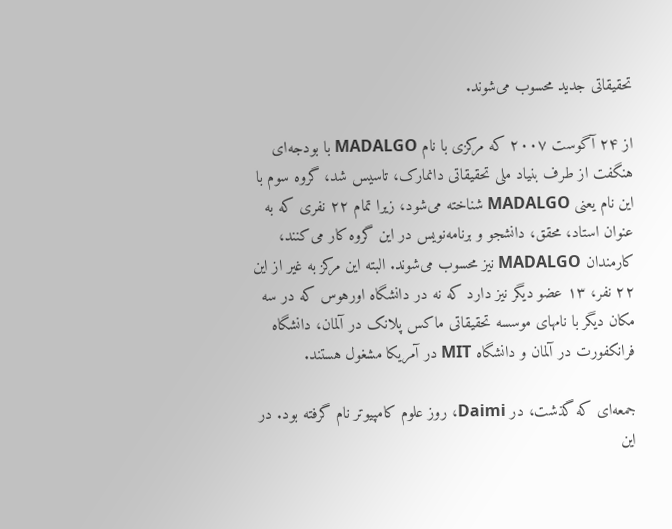تحقیقاتی جدید محسوب می‌شوند.

از ۲۴ آگوست ۲۰۰۷ که مرکزی با نام MADALGO با بودجه‌ای هنگفت از طرف بنیاد ملی تحقیقاتی دانمارک، تاسیس شد، گروه سوم با این نام یعنی MADALGO شناخته می‌شود، زیرا تمام ۲۲ نفری که به عنوان استاد، محقق، دانشجو و برنامه‌نویس در این گروه کار می‌کنند، کارمندان MADALGO نیز محسوب می‌شوند. البته این مرکز به غیر از این ۲۲ نفر، ۱۳ عضو دیگر نیز دارد که نه در دانشگاه اورهوس که در سه مکان دیگر با نامهای موسسه تحقیقاتی ماکس پلانک در آلمان، دانشگاه فرانکفورت در آلمان و دانشگاه MIT در آمریکا مشغول هستند.

جمعه‌ای که گذشت، در Daimi، روز علوم کامپیوتر نام گرفته بود. در این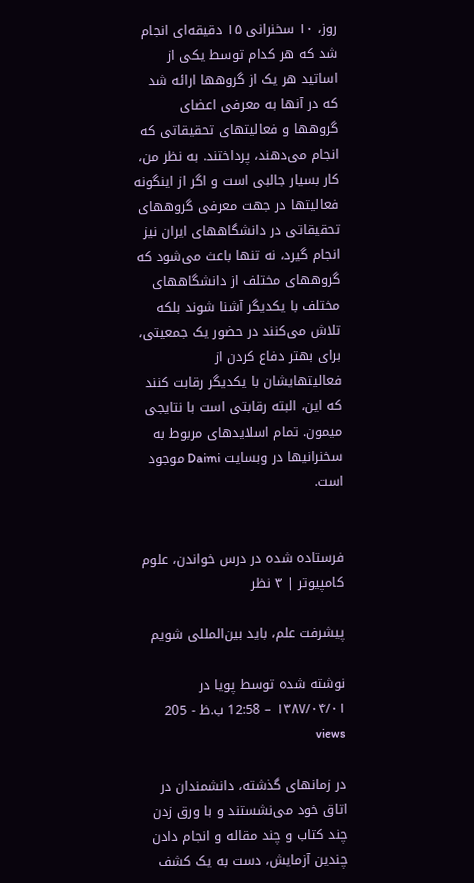روز، ۱۰ سخنرانی ۱۵ دقیقه‌ای انجام شد که هر کدام توسط یکی از اساتید هر یک از گروهها ارائه شد که در آنها به معرفی اعضای گروهها و فعالیتهای تحقیقاتی که انجام می‌دهند، پرداختند. به نظر من، کار بسیار جالبی است و اگر از اینگونه فعالیتها در جهت معرفی گروههای تحقیقاتی در دانشگاههای ایران نیز انجام گیرد، نه تنها باعث می‌شود که گروههای مختلف از دانشگاههای مختلف با یکدیگر آشنا شوند بلکه تلاش می‌کنند در حضور یک جمعیتی، برای بهتر دفاع کردن از فعالیتهایشان با یکدیگر رقابت کنند که این، البته رقابتی است با نتایجی میمون. تمام اسلایدهای مربوط به سخنرانیها در وبسایت Daimi موجود است.


فرستاده شده در درس خواندن، علوم کامپیوتر | ۳ نظر

پیشرفت علم، باید بین‌المللی شویم

نوشته شده توسط پویا در ۱۳۸۷/۰۴/۰۱ – 12:58 ب.ظ - 205 views

در زمانهای گذشته، دانشمندان در اتاق خود می‌نشستند و با ورق زدن چند کتاب و چند مقاله و انجام دادن چندین آزمایش، دست به یک کشف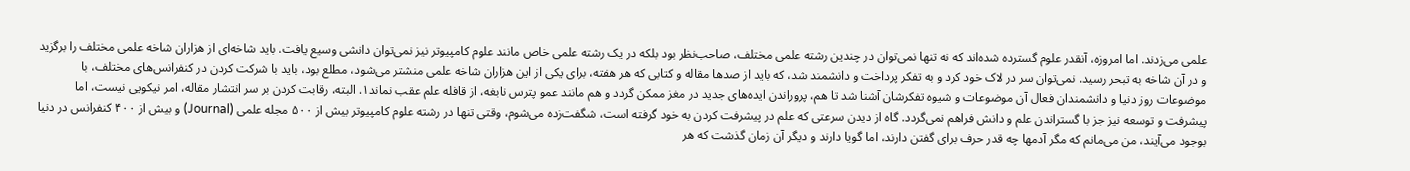علمی می‌زدند. اما امروزه، آنقدر علوم گسترده شده‌اند که نه تنها نمی‌توان در چندین رشته علمی مختلف، صاحب‌نظر بود بلکه در یک رشته علمی خاص مانند علوم کامپیوتر نیز نمی‌توان دانشی وسیع یافت. باید شاخه‌ای از هزاران شاخه علمی مختلف را برگزید و در آن شاخه به تبحر رسید. نمی‌توان سر در لاک خود کرد و به تفکر پرداخت و دانشمند شد، که باید از صدها مقاله و کتابی که هر هفته، برای یکی از این هزاران شاخه علمی منشتر می‌شود، مطلع بود، باید با شرکت کردن در کنفرانس‌های مختلف، با موضوعات روز دنیا و دانشمندان فعال آن موضوعات و شیوه تفکرشان آشنا شد تا هم، پروراندن ایده‌های جدید در مغز ممکن گردد و هم مانند عمو پترس نابغه، از قافله علم عقب نماند۱. البته، رقابت کردن بر سر انتشار مقاله، امر نیکویی نیست، اما پیشرفت و توسعه نیز جز با گستراندن علم و دانش فراهم نمی‌گردد. گاه از دیدن سرعتی که علم در پیشرفت کردن به خود گرفته است، شگفت‌زده می‌شوم، وقتی تنها در رشته علوم کامپیوتر بیش از ۵۰۰ مجله علمی (Journal) و بیش از ۴۰۰ کنفرانس در دنیا بوجود می‌آیند، من می‌مانم که مگر آدمها چه قدر حرف برای گفتن دارند، اما گویا دارند و دیگر آن زمان گذشت که هر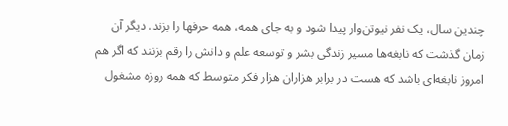چندین سال، یک نفر نیوتن‌وار پیدا شود و به جای همه، همه حرفها را بزند. دیگر آن زمان گذشت که نابغه‌ها مسیر زندگی بشر و توسعه علم و دانش را رقم بزنند که اگر هم امروز نابغه‌ای باشد که هست در برابر هزاران هزار فکر متوسط که همه روزه مشغول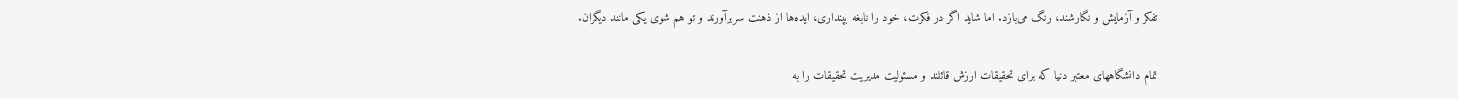تفکر و آزمایش و نگارشند، رنگ می‌بازد. اما شاید اگر در فکرت، خود را نابغه بپنداری، ایده‌ها از ذهنت سربرآورند و تو هم شوی یکی مانند دیگران.

تمام دانشگاههای معتبر دنیا که برای تحقیقات ارزش قائلند و مسئولیت مدیریت تحقیقات را به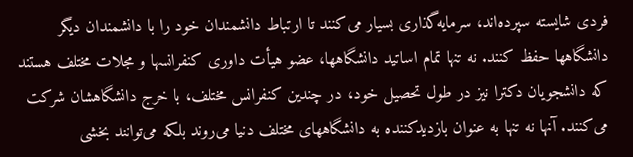فردی شایسته سپرده‌اند، سرمایه‌گذاری بسیار می‌کنند تا ارتباط دانشمندان خود را با دانشمندان دیگر دانشگاهها حفظ کنند. نه تنها تمام اساتید دانشگاهها، عضو هیأت داوری کنفرانسها و مجلات مختلف هستند که دانشجویان دکترا نیز در طول تحصیل خود، در چندین کنفرانس مختلف، با خرج دانشگاهشان شرکت می‌کنند. آنها نه تنها به عنوان بازدیدکننده به دانشگاههای مختلف دنیا می‌روند بلکه می‌توانند بخشی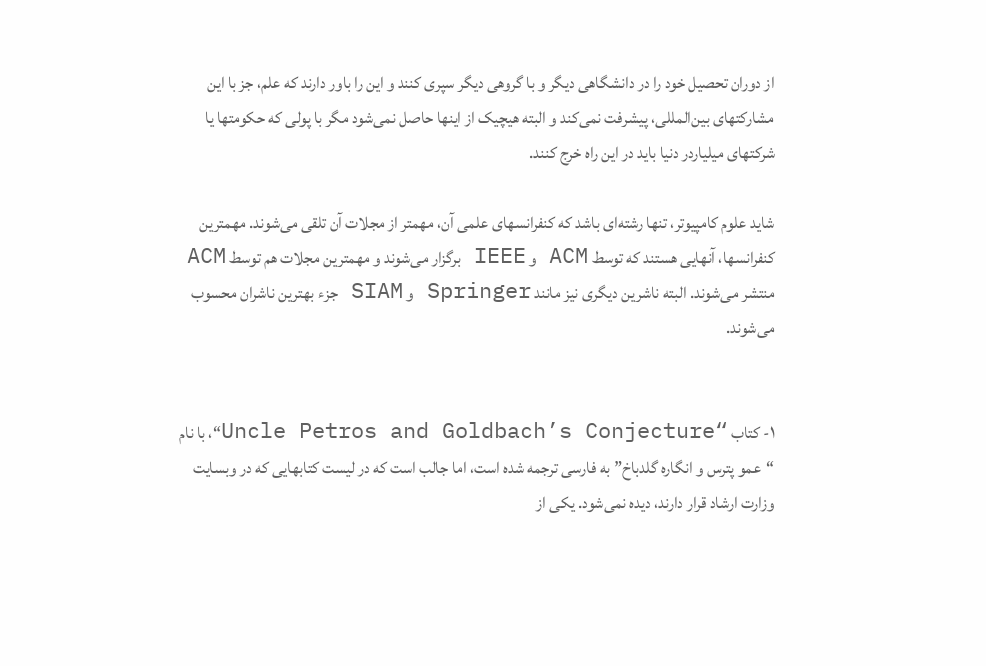از دوران تحصیل خود را در دانشگاهی دیگر و با گروهی دیگر سپری کنند و این را باور دارند که علم، جز با این مشارکتهای بین‌المللی، پیشرفت نمی‌کند و البته هیچیک از اینها حاصل نمی‌شود مگر با پولی که حکومتها یا شرکتهای میلیاردر دنیا باید در این راه خرج کنند.

شاید علوم کامپیوتر، تنها رشته‌ای باشد که کنفرانسهای علمی آن، مهمتر از مجلات آن تلقی می‌شوند. مهمترین کنفرانسها، آنهایی هستند که توسط ACM و IEEE برگزار می‌شوند و مهمترین مجلات هم توسط ACM منتشر می‌شوند. البته ناشرین دیگری نیز مانند Springer و SIAM جزء بهترین ناشران محسوب می‌شوند.


۱- کتاب “Uncle Petros and Goldbach’s Conjecture“، با نام “عمو پترس و انگاره گلدباخ” به فارسی ترجمه شده است، اما جالب است که در لیست کتابهایی که در وبسایت وزارت ارشاد قرار دارند، دیده نمی‌شود. یکی از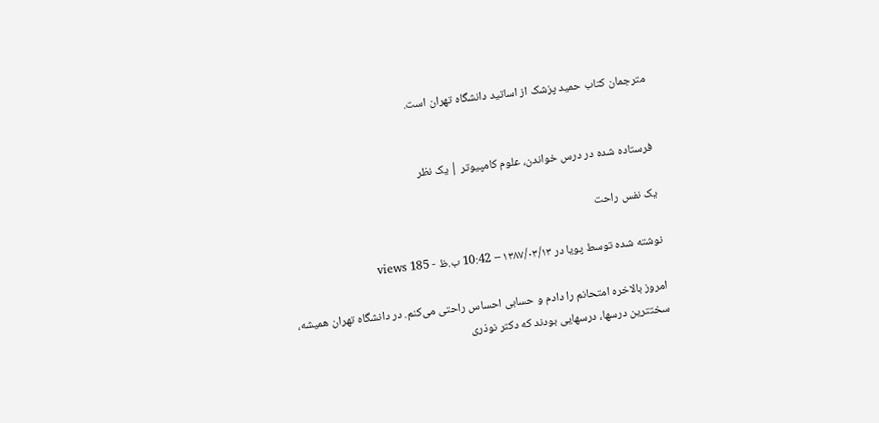مترجمان کتاب حمید پزشک از اساتید دانشگاه تهران است.


فرستاده شده در درس خواندن، علوم کامپیوتر | یک نظر

یک نفس راحت

نوشته شده توسط پویا در ۱۳۸۷/۰۳/۱۳ – 10:42 ب.ظ - 185 views

امروز بالاخره امتحانم را دادم و حسابی احساس راحتی می‌کنم. در دانشگاه تهران همیشه، سختترین درسها، درسهایی بودند که دکتر نوذری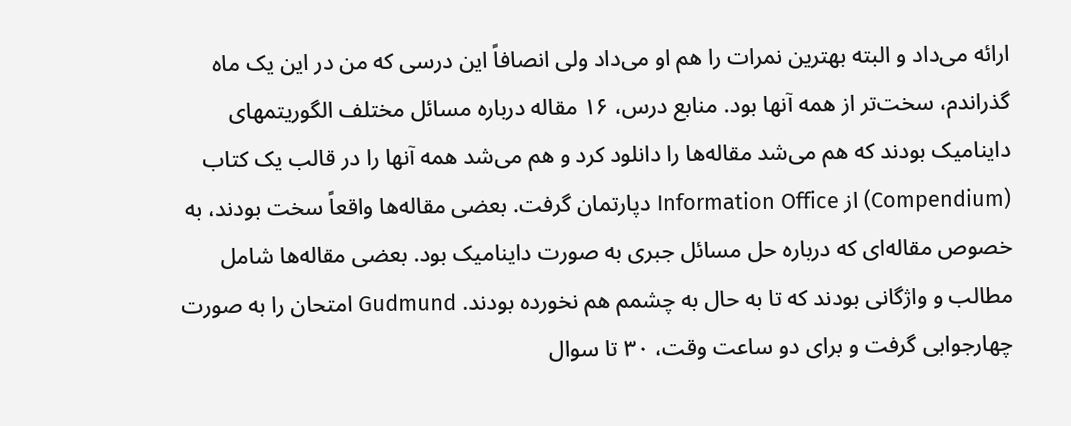ارائه می‌داد و البته بهترین نمرات را هم او می‌داد ولی انصافاً این درسی که من در این یک ماه گذراندم، سخت‌تر از همه آنها بود. منابع درس، ۱۶ مقاله درباره مسائل مختلف الگوریتمهای داینامیک بودند که هم می‌شد مقاله‌ها را دانلود کرد و هم می‌شد همه آنها را در قالب یک کتاب (Compendium) از Information Office دپارتمان گرفت. بعضی مقاله‌ها واقعاً سخت بودند، به خصوص مقاله‌ای که درباره حل مسائل جبری به صورت داینامیک بود. بعضی مقاله‌ها شامل مطالب و واژگانی بودند که تا به حال به چشمم هم نخورده بودند. Gudmund امتحان را به صورت چهارجوابی گرفت و برای دو ساعت وقت، ۳۰ تا سوال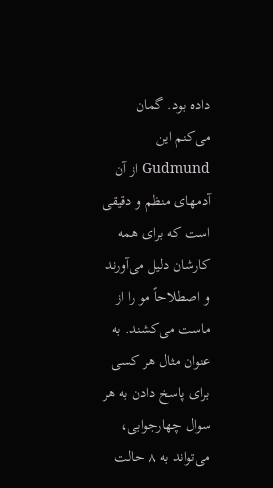داده بود. گمان می‌کنم این Gudmund از آن آدمهای منظم و دقیقی است که برای همه کارشان دلیل می‌آورند و اصطلاحاً مو را از ماست می‌کشند. به عنوان مثال هر کسی برای پاسخ دادن به هر سوال چهارجوابی، می‌تواند به ۸ حالت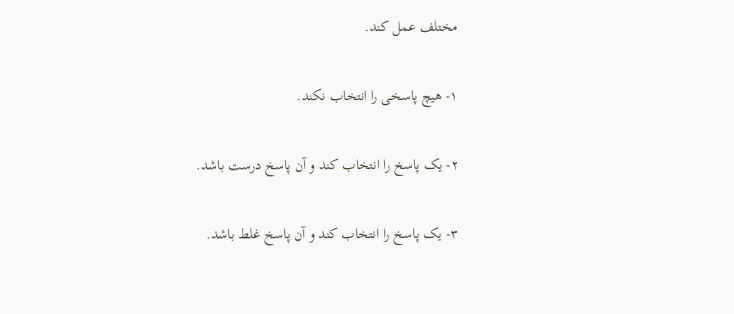مختلف عمل کند.

۱- هیچ پاسخی را انتخاب نکند.

۲- یک پاسخ را انتخاب کند و آن پاسخ درست باشد.

۳- یک پاسخ را انتخاب کند و آن پاسخ غلط باشد.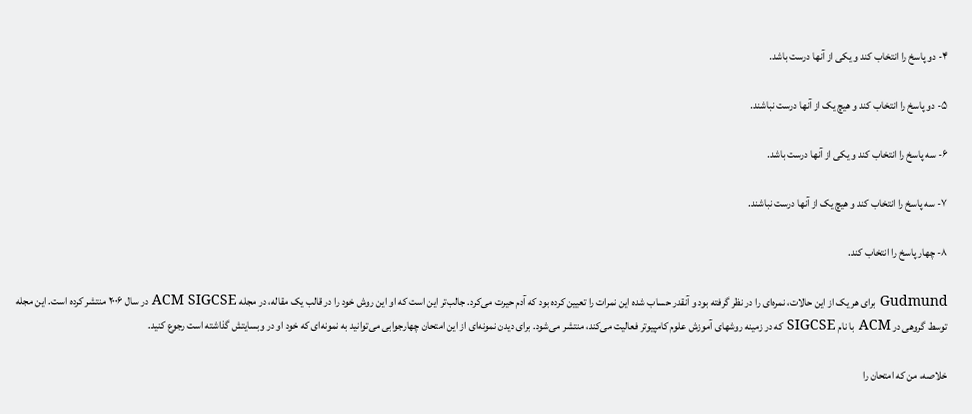۴- دو پاسخ را انتخاب کند و یکی از آنها درست باشد.

۵- دو پاسخ را انتخاب کند و هیچ یک از آنها درست نباشند.

۶- سه پاسخ را انتخاب کند و یکی از آنها درست باشد.

۷- سه پاسخ را انتخاب کند و هیچ یک از آنها درست نباشند.

۸- چهار پاسخ را انتخاب کند.

Gudmund برای هر یک از این حالات، نمره‌ای را در نظر گرفته بود و آنقدر حساب شده این نمرات را تعیین کرده بود که آدم حیرت می‌کرد. جالب‌تر این است که او این روش خود را در قالب یک مقاله، در مجله ACM SIGCSE در سال ۲۰۰۶ منتشر کرده است. این مجله توسط گروهی در ACM با نام SIGCSE که در زمینه روشهای آموزش علوم کامپیوتر فعالیت می‌کند، منتشر می‌شود. برای دیدن نمونه‌ای از این امتحان چهارجوابی می‌توانید به نمونه‌ای که خود او در وبسایتش گذاشته است رجوع کنید.

خلاصه، من که امتحان را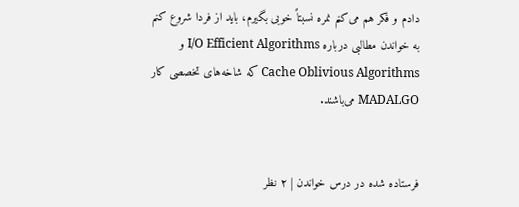دادم و فکر هم می‌کنم نمره نسبتاً خوبی بگیرم، باید از فردا شروع کنم به خواندن مطالبی درباره I/O Efficient Algorithms و Cache Oblivious Algorithms که شاخه‌های تخصصی کار MADALGO می‌باشند.


فرستاده شده در درس خواندن | ۲ نظر